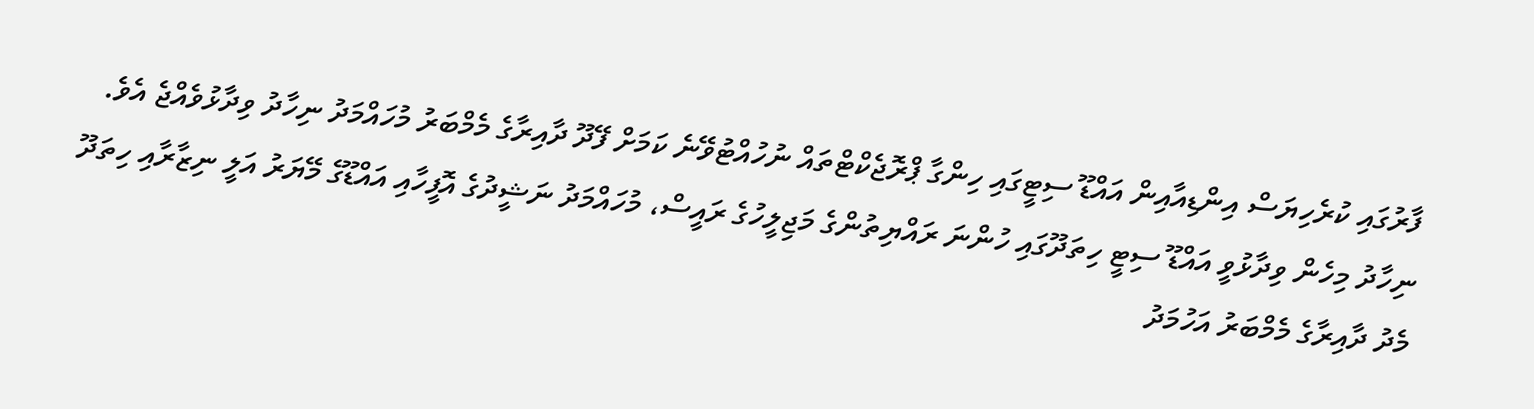ފާރުގައި ކުރެހިޔަސް އިންޑިއާއިން އައްޑޫ ސިޓީގައި ހިންގާ ޕްރޮޖެކްޓްތައް ނުހުއްޓުވޭނެ ކަމަށް ފޭދޫ ދާއިރާގެ މެމްބަރު މުހައްމަދު ނިހާދު ވިދާޅުވެއްޖެ އެވެ.
ނިހާދު މިހެން ވިދާޅުވީ އައްޑޫ ސިޓީ ހިތަދޫގައި ހުންނަ ރައްޔިތުންގެ މަޖިލީހުގެ ރައީސް، މުހައްމަދު ނަޝީދުގެ އޮފީހާއި އައްޑޫގެ މޭޔަރު އަލީ ނިޒާރާއި ހިތަދޫ މެދު ދާއިރާގެ މެމްބަރު އަހުމަދު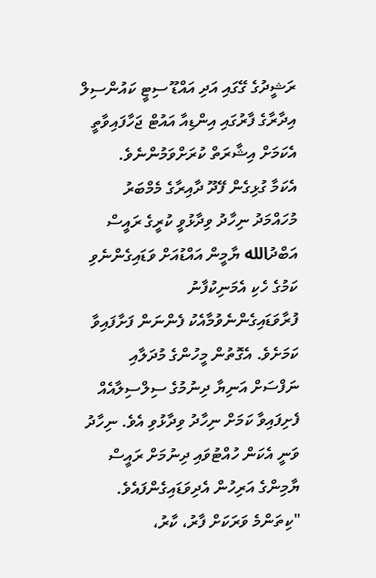ރަޝީދުގެ ގޭގައި އަދި އައްޑޫ ސިޓީ ކައުންސިލް އިދާރާގެ ފާރުގައި އިންޑިއާ އައުޓް ޖަހާފައިވާތީ އެކަމަށް އިޝާރަތް ކުރަށްވަމުންނެވެ.
އެކަމާ ގުޅިގެން ފޭދޫ ދާއިރާގެ މެމްބަރު މުހައްމަދު ނިހާދު ވިދާޅުވީ ކުރީގެ ރައީސް އަބްދުالله ޔާމީން އައްޑުއަށް ވަޑައިގެންނެވި ކަމުގެ ހެކި އެމަނިކުފާނު ފުރާވަޑައިގެންނެވުމާއެކު ފެންނަން ފަށާފައިވާ ކަމަށެވެ. އެގޮތުން މީހުންގެ މުދަލާއި ނަފްސަށް އަނިޔާ ދިނުމުގެ ސިލްސިލާއެއް ފެށިފައިވާ ކަމަށް ނިހާދު ވިދާޅުވި އެވެ. ނިހާދު ވަނީ އެކަން ހުއްޓުވައި ދިނުމަށް ރައީސް ޔާމިންގެ އަރިހުން އެދިވަޑައިގެންފައެވެ.
"ކިތަންމެ ވަރަކަށް ފާރު، ކާރު،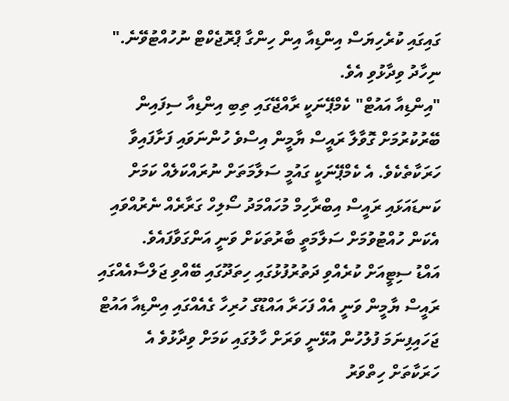ގައިގައި ކުރެހިޔަސް އިންޑިއާ އިން ހިންގާ ޕްރޮޖެކްޓް ނުހުއްޓުވޭނެ." ނިހާދު ވިދާޅުވި އެވެ.
"އިންޑިއާ އައުޓް" ކެމްޕޭނަކީ ރާއްޖޭގައި ތިބި އިންޑިއާ ސިފައިން ބޭރުކުރުމަށް ގޮވާލާ ރައީސް ޔާމީން އިސްވެ ހުންނަވައި ފަށާފައިވާ ހަރަކާތެކެވެ. އެ ކެމްޕޭނަކީ ގައުމީ ސަލާމަތަށް ނުރައްކަލެއް ކަމަށް ކަނޑައަޅައި ރައީސް އިބްރާހިމް މުހައްމަދު ސޯލިހް ގަރާރެއް ނެރުއްވައި އެކަން ހުއްޓުވުމަށް ސަލާމަތީ ބާރުތަކަށް ވަނީ އަންގަވާފައެވެ.
އައްޑު ސިޓީއަށް ކުރެއްވި ދަތުރުފުޅުގައި ހިތަދޫގައި ބޭއްވި ޖަލްސާއެއްގައި ރައީސް ޔާމީން ވަނީ އެއް ފަހަރާ އައްޑޫގެ ހުރިހާ ގެއެއްގައި އިންޑިއާ އައުޓް ޖަހައިފިނަމަ ފުލުހުން އުޅޭނީ ވަރަށް ހާލުގައި ކަމަށް ވިދާޅުވެ އެ ހަރަކާތަށް ހިތްވަރު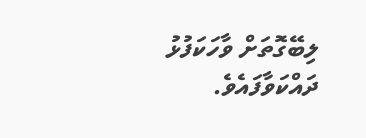ލިބޭގޮތަށް ވާހަކަފުޅު ދައްކަވާފައެވެ.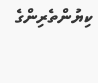ކިޔުންތެރިންގެ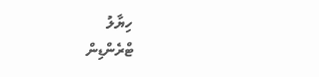ހިޔާލު
ޓްރެންޑިން